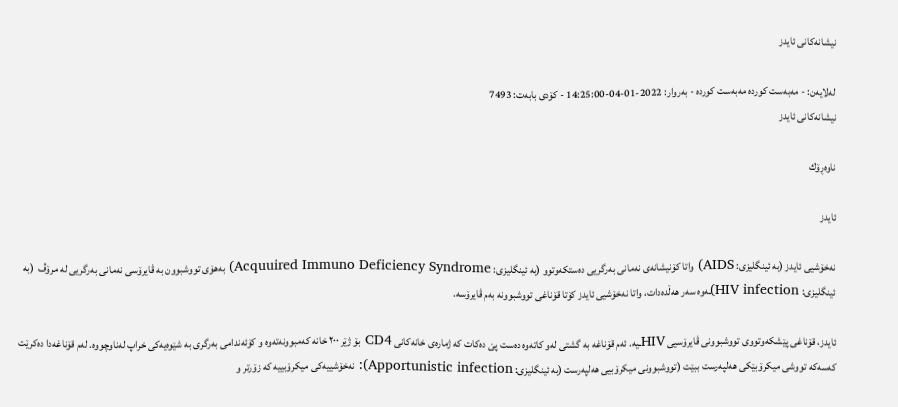نیشانەکانی ئایدز

له‌لایه‌ن: - مەبەست کوردە مەبەست کوردە - به‌روار: 2022-01-04-14:25:00 - کۆدی بابەت: 7493
نیشانەکانی ئایدز

ناوه‌ڕۆك

ئایدز

نەخۆشیی ئایدز (بە ئینگلیزی: AIDS) واتا کۆنیشانەی نەمانی بەرگریی دەستکەوتوو (بە ئینگلیزی: Acquuired Immuno Deficiency Syndrome) بەهۆی تووشبوون بە ڤایرۆسی نەمانی بەرگریی لە مرۆڤ  (بە ئینگلیزی: HIV infection)ـەوە سەر هەڵدەدات، واتا نەخۆشیی ئایدز کۆتا قۆناغی تووشبوونە بەم ڤایرۆسە.

ئایدز، قۆناغی پێشکەوتووی تووشبوونی ڤایرۆسیی HIVـیە. ئەم قۆناغە بە گشتی لەو کاتەوە دەست پێ دەکات کە ژمارەی خانەکانی CD4 بۆ ژێر ٢٠٠ خانە کەمبوونەتەوە و کۆئەندامی بەرگری بە شێوەیەکی خراپ لەناوچووە. لەم قۆناغەدا دەکرێت کەسەکە تووشی میکرۆبێکی هەلپەرست ببێت (تووشبوونی میکرۆبیی هەلپەرست (بە ئینگلیزی: Apportunistic infection): نەخۆشییەکی میکرۆبییە کە زۆرتر و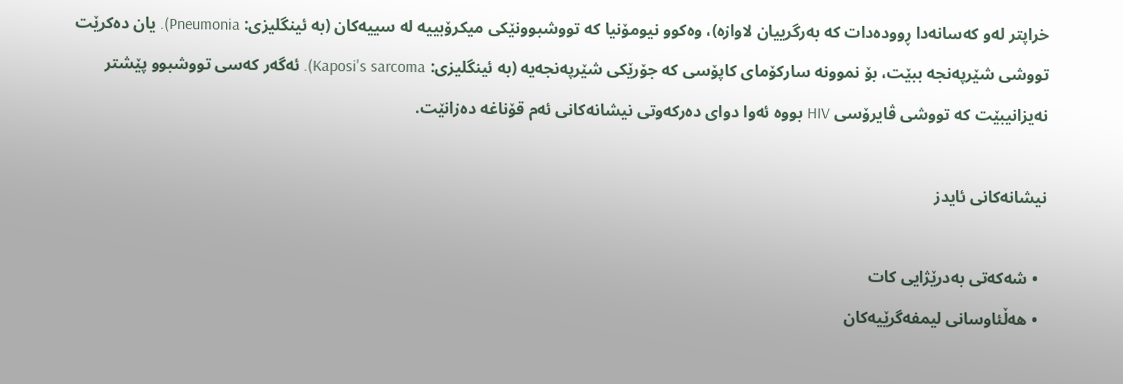خراپتر لەو کەسانەدا ڕوودەدات کە بەرگرییان لاوازە)، وەکوو نیومۆنیا کە تووشبوونێکی میکرۆبییە لە سییەکان (بە ئینگلیزی: Pneumonia). یان دەکرێت تووشی شێرپەنجە ببێت، بۆ نموونە سارکۆمای کاپۆسی کە جۆرێکی شێرپەنجەیە (بە ئینگلیزی: Kaposi's sarcoma). ئەگەر کەسی تووشبوو پێشتر نەیزانیبێت کە تووشی ڤایرۆسی HIV بووە ئەوا دوای دەرکەوتی نیشانەکانی ئەم قۆناغە دەزانێت.

نیشانەکانی ئایدز

  • شەکەتی بەدرێژایی کات
  • هەڵئاوسانی لیمفەگرێیەکان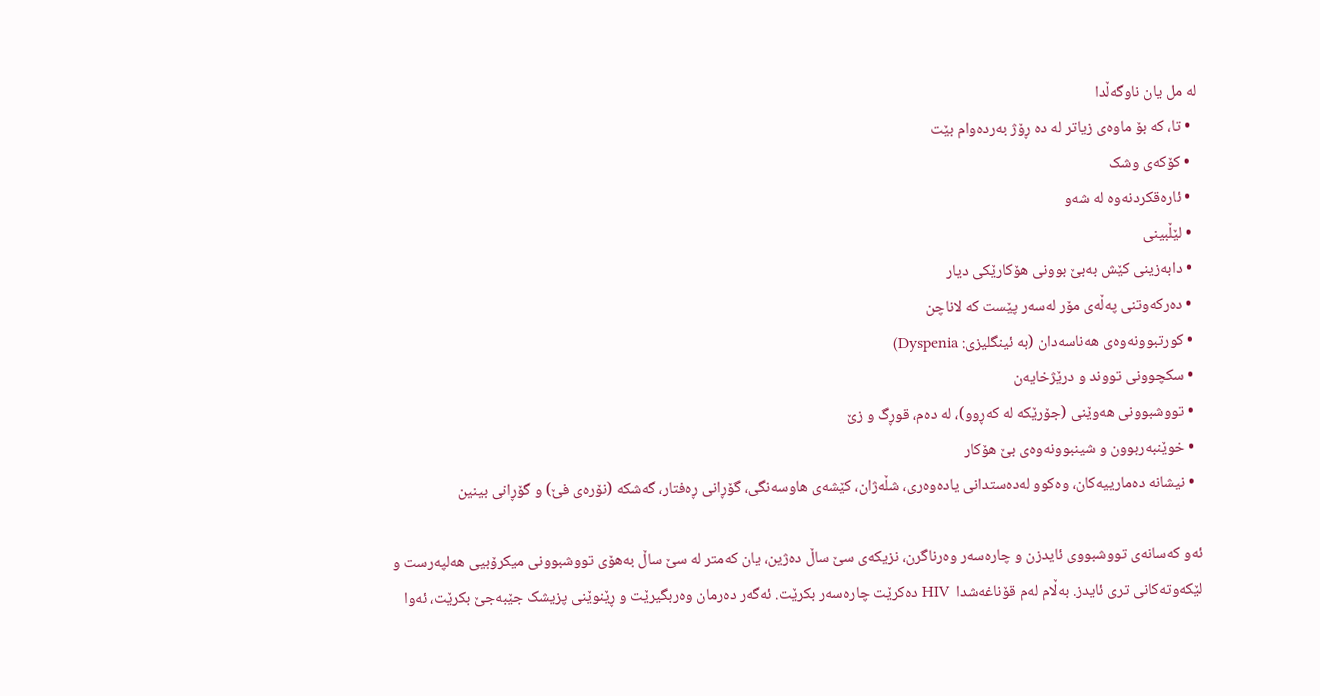لە مل یان ناوگەڵدا
  • تا، کە بۆ ماوەی زیاتر لە دە ڕۆژ بەردەوام بێت
  • کۆکەی وشک
  • ئارەقکردنەوە لە شەو
  • لێڵبینی
  • دابەزینی کێش بەبێ بوونی هۆکارێکی دیار
  • دەرکەوتنی پەڵەی مۆر لەسەر پێست کە لاناچن
  • کورتبوونەوەی هەناسەدان (بە ئینگلیزی: Dyspenia)
  • سکچوونی تووند و درێژخایەن
  • تووشبوونی هەوێنی (جۆرێکە لە کەڕوو)، لە دەم، قوڕگ و زێ
  • خوێنبەربوون و شینبوونەوەی بێ هۆکار
  • نیشانە دەمارییەکان، وەکوو لەدەستدانی یادەوەری، شڵەژان، کێشەی هاوسەنگی، گۆڕانی ڕەفتار، گەشکە (نۆرەی فێ) و گۆڕانی بینین

ئەو کەسانەی تووشبووی ئایدزن و چارەسەر وەرناگرن، نزیکەی سێ ساڵ دەژین، یان کەمتر لە سێ ساڵ بەهۆی تووشبوونی میکرۆبیی هەلپەرست و لێکەوتەکانی تری ئایدز. بەڵام لەم قۆناغەشدا  HIV دەکرێت چارەسەر بکرێت. ئەگەر دەرمان وەربگیرێت و ڕێنوێنی پزیشک جێبەجێ بکرێت، ئەوا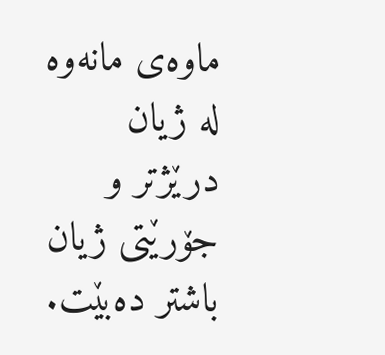ماوەی مانەوە لە ژیان درێژتر و جۆرێتی ژیان باشتر دەبێت.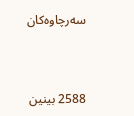سەرچاوەکان



2588 بینین